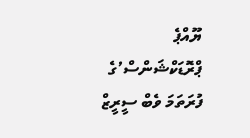ޔޫއްޕެ ޕްރޮޑަކްޝަންސް’ގެ ފުރަތަމަ ވެބް ސީރީޒް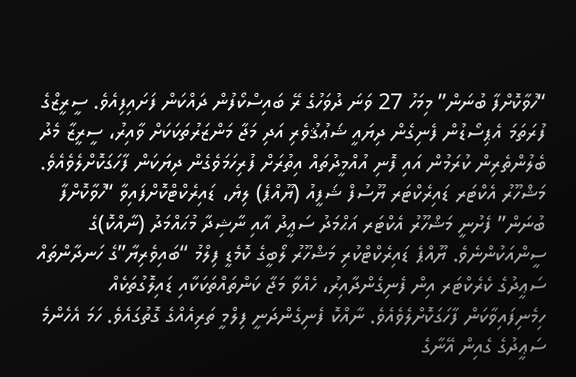“ހުވާކޮށްފާ ބުނަން” މިމަހު 27 ވަނަ ދުވަހުގެ ރޭ ބައިސްކޯފުން ދައްކަން ފަށައިފިއެވެ. ސީރީޒްގެ ފުރަތަމަ އެޕިސޯޑުން ފެނިގެން ދިޔައީ ޝަޢުޤުވެރި އަދި މަޖާ މަންޒަރުތަކަކަށް ވާއިރު، ސީރީޒާ މެދު ބެލުންތެރިން ކުރަމުން އައި ފޮނި އުއްމީދުތައް އިތުރަށް ފުރިހަމަވެގެން ދިޔަކަން ފާހަގަކޮށްލެވެއެވެ.
މަޝްހޫރު އެކްޓަރ ޑައިރެކްޓަރ ޔޫސުފް ޝަފީއު (ޔޫއްޕެ) ލިޔެ، ޑައިރެކްޓްކޮށްފައިވާ “ހުވާކޮށްފާ ބުނަން” ފެށުނީ މަޝްހޫރު އެކްޓަރ އަޙްމަދު ސަޢީދު އާއި ނާޝިދާ މުޙައްމަދު (ނާއްކޮ)ގެ ސީންއަކުންނެވެ. ޔޫއްޕެ ޑައިރެކްޓްކުރި މަޝްހޫރު ލޯބީގެ ކޮމެޑީ ފިލްމު “ބައިވެރިޔާ”ގެ ހަނދާންތައް ސަޢީދުގެ ކެރެކްޓަރ އިން ފެނިގެންދާއިރު، ހެއްވާ މަޖާ ކަންތައްތަކަކާއި ޑައިލޮގުތަކެއް ހިމެނިފައިވާކަން ފާހަގަކޮށްލެވެއެވެ. ނާއްކޮ ފެނިގެންދަނީ ފިލްމީ ތަރިއެއްގެ ގޮތުގައެވެ. ހަމަ އެހެންމެ ސަޢީދުގެ ގެއިން އޭނާގެ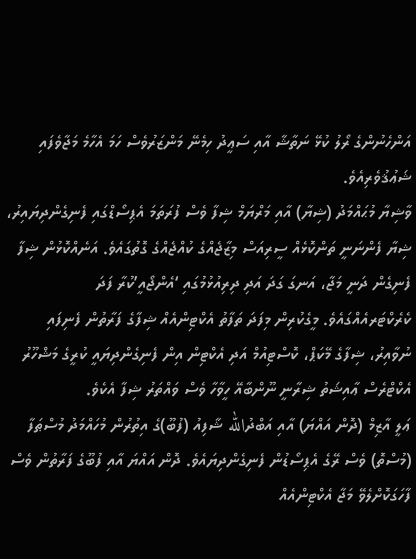އަންހެނުންގެ ރޯލު ކުޅޭ ނަތާޝާ އާއި ސަޢީދު ހިމެނޭ މަންޒަރުވެސް ހަމަ އެހާމެ މަޖާވެފައި ޝަޢުޤުވެރިއެވެ.
ވާޝިޔާ މުޙައްމަދު (ޝިޔާ) އާއި މަރްޔަމް ޝިފާ ވެސް ފުރަތަމަ އެޕިސޯޑްގައި ފެނިގެންދިޔައިރު، ޝިޔާ ފެންނަނީ ތަންކޮޅެއް ސީރިއަސް މިޒާޖެއްގެ ކުއްޖެއްގެ ގޮތުގައެވެ. އަނެއްކޮޅުން ޝިފާ ފެނިގެން ދަނީ މަޖާ، އަނގަ ގަދަ އަދި ދިރިއުޅުމުގައި ‘އެންޖޯއީ’ކުރާ ފަދަ ކެރެކްޓަރއެއްގައެވެ. މީގެކުރިން މިފަދަ ތަފާތު އެކްޓިންއެއް ޝިފާގެ ފަރާތުން ފެނިފައި ނުވާއިރު، ޝިފާގެ މޭކަޕް، ކޮސްޓިއުމް އަދި އެކްޓިން އިން ފެނިގެންދިޔައީ ކުރީގެ މަޝްހޫރު އެކްޓްރެސް ޢާއިޝަތު ޝިރާނީ ނޫންބާއޭ ހީވާހާ ވެސް ވައްތަރު ޝިފާ އެކެވެ.
ޢަލީ އާޒިމް (ދޮން އައްޔަ) އާއި އަބްދުالله ޝާފިއު (ފުބޫ)ގެ އިތުރުން މުހައްމަދު މުސްޠަފާ (މުސްތޮ) ވެސް ރޭގެ އެޕިސޯޑުން ފެނިގެންދިޔައެވެ. ދޮން އައްޔަ އާއި ފުބޫގެ ފަރާތުން ވެސް ފާހަގަކޮށްލެވޭ މަޖާ އެކްޓިންއެއް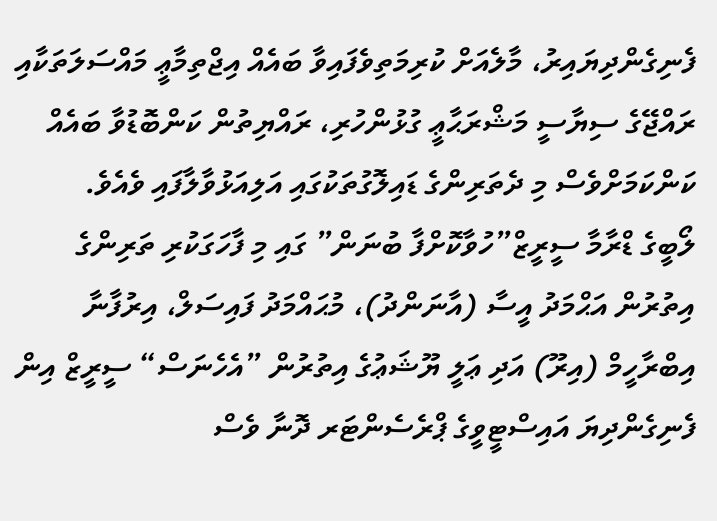ފެނިގެންދިޔައިރު، މާލެއަށް ކުރިމަތިވެފައިވާ ބައެއް އިޖްތިމާޢީ މައްސަލަތަކާއި ރައްޖޭގެ ސިޔާސީ މަޝްރަޙާޢީ ގުޅުންހުރި، ރައްޔިތުން ކަންބޮޑުވާ ބައެއް ކަންކަމަށްވެސް މި ދެތަރިންގެ ޑައިލޮގުތަކުގައި އަލިއަޅުވާލާފައި ވެއެވެ.
ލޯބީގެ ޑްރާމާ ސީރީޒް”ހުވާކޮށްފާ ބުނަން” ގައި މި ފާހަގަކުރި ތަރިންގެ އިތުރުން އަޙްމަދު އީސާ (އާނަންދު)، މުޙައްމަދު ފައިސަލް، އިރުފާނާ އިބްރާހީމް (އިރޫ) އަދި ޢަލީ ޔޫޝަޢުގެ އިތުރުން ”އެހެނަސް“ ސީރީޒް އިން ފެނިގެންދިޔަ އައިސްޓީވީގެ ޕްރެސެންޓަރ ދޮނާ ވެސް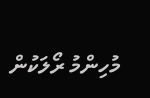މުހިންމު ރޯލަކުން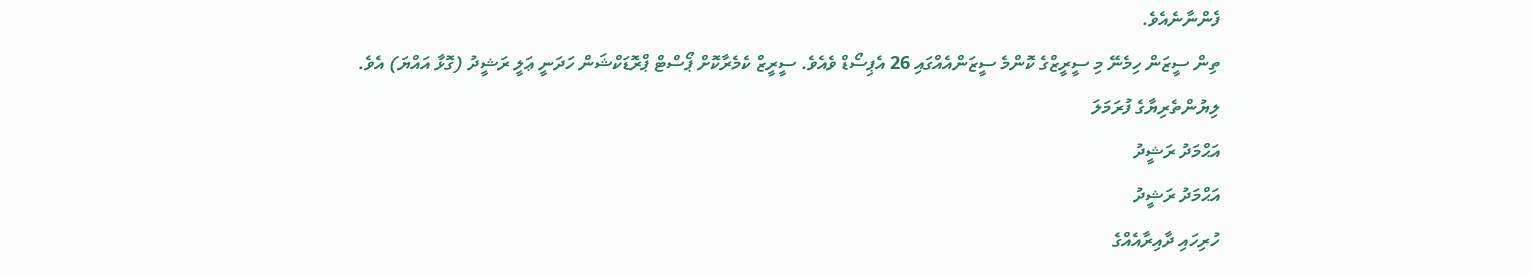ފެންނާނެއެވެ.
ތިން ސީޒަން ހިމެނޭ މި ސީރީޒްގެ ކޮންމެ ސީޒަންއެއްގައި 26 އެޕިސޯޑް ވެއެވެ. ސީރީޒް ކެމެރާކޮށް ޕޯސްޓް ޕްރޮޑަކްޝަން ހަދަނީ ޢަލީ ރަޝީދު (ގޮޅާ އައްޔަ) އެވެ.
ލިޔުންތެރިޔާގެ ފުރަމަލަ
އަޙްމަދު ރަޝީދު
އަޙްމަދު ރަޝީދު
ހުރިހައި ދާއިރާއެއްގެ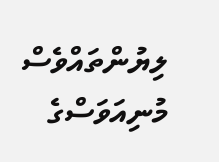ލިޔުންތައްވެސް މުނިއަވަސްގެ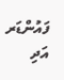ފައުންޑަރ އަދި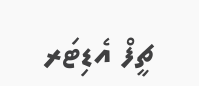ޗީފް އެޑިޓަރ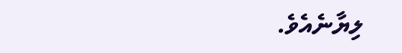ލިޔާނެއެވެ.